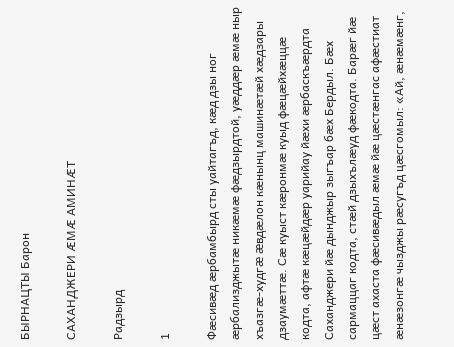БЫРНАЦТЫ Барон

САХАНДЖЕРИ ÆМÆ АМИНÆТ

Радзырд

1

Фæсивæд æрбамбырд сты уайтагъд, кæд дзы ног æрбализджытæ никæмæ фæдзырдтой, уæддæр æмæ ныр хъазгæ-худгæ æвдæлон кæнынц машинæтæй хæдзары дзаумæттæ. Сæ куыст кæронмæ куыд фæцæйхæццæ кодта, афтæ кæцæйдæр уарийау йæхи æрбаскъæрдта Саханджери йæ дынджыр зыгъар бæх Бердыл. Бæх сармаццаг кодта, стæй дзыхълæуд фæкодта. Барæг йæ цæст ахаста фæсивæдыл æмæ йæ цæстæнгас афæстиат æнæзонгæ чызджы рæсугъд цæсгомыл: «Ай, æнæмæнг,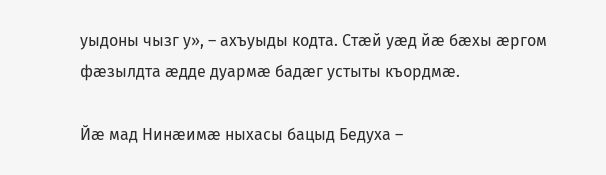уыдоны чызг у», – ахъуыды кодта. Стæй уæд йæ бæхы æргом фæзылдта æдде дуармæ бадæг устыты къордмæ.

Йæ мад Нинæимæ ныхасы бацыд Бедуха –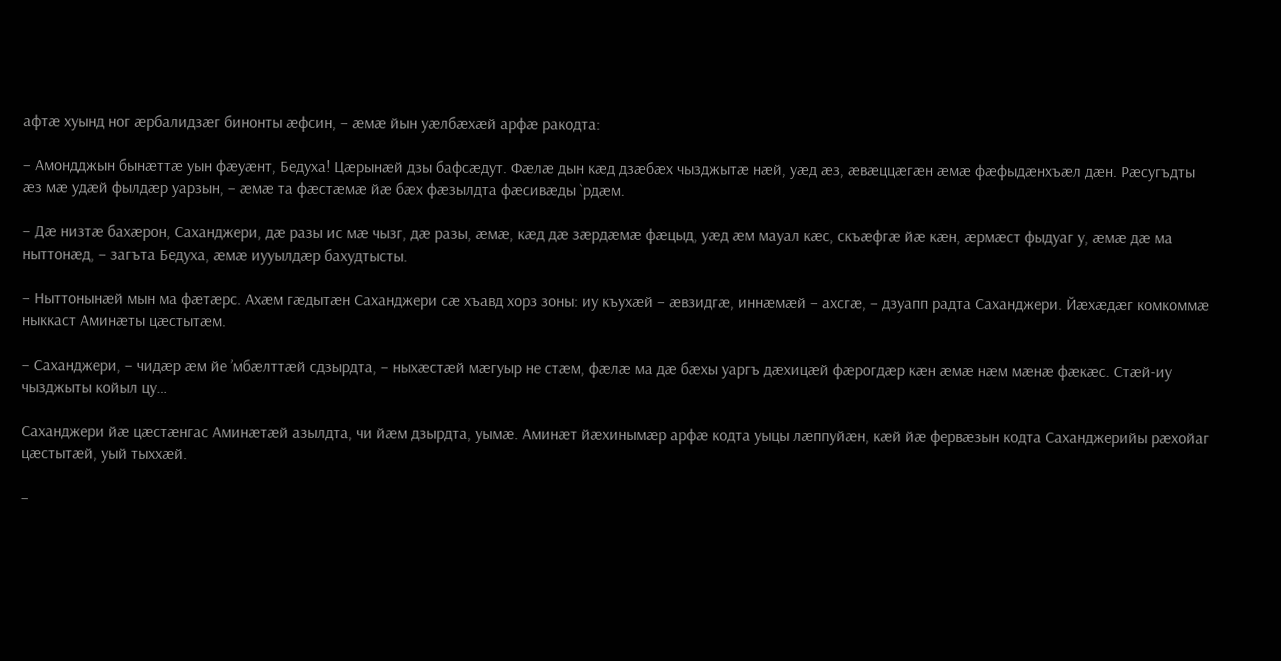афтæ хуынд ног æрбалидзæг бинонты æфсин, – æмæ йын уæлбæхæй арфæ ракодта:

– Амондджын бынæттæ уын фæуæнт, Бедуха! Цæрынæй дзы бафсæдут. Фæлæ дын кæд дзæбæх чызджытæ нæй, уæд æз, æвæццæгæн æмæ фæфыдæнхъæл дæн. Рæсугъдты æз мæ удæй фылдæр уарзын, – æмæ та фæстæмæ йæ бæх фæзылдта фæсивæды `рдæм.

– Дæ низтæ бахæрон, Саханджери, дæ разы ис мæ чызг, дæ разы, æмæ, кæд дæ зæрдæмæ фæцыд, уæд æм мауал кæс, скъæфгæ йæ кæн, æрмæст фыдуаг у, æмæ дæ ма ныттонæд, – загъта Бедуха, æмæ иууылдæр бахудтысты.

– Ныттонынæй мын ма фæтæрс. Ахæм гæдытæн Саханджери сæ хъавд хорз зоны: иу къухæй – æвзидгæ, иннæмæй – ахсгæ, – дзуапп радта Саханджери. Йæхæдæг комкоммæ ныккаст Аминæты цæстытæм.

– Саханджери, – чидæр æм йе ’мбæлттæй сдзырдта, – ныхæстæй мæгуыр не стæм, фæлæ ма дæ бæхы уаргъ дæхицæй фæрогдæр кæн æмæ нæм мæнæ фæкæс. Стæй-иу чызджыты койыл цу…

Саханджери йæ цæстæнгас Аминæтæй азылдта, чи йæм дзырдта, уымæ. Аминæт йæхинымæр арфæ кодта уыцы лæппуйæн, кæй йæ фервæзын кодта Саханджерийы рæхойаг цæстытæй, уый тыххæй.

–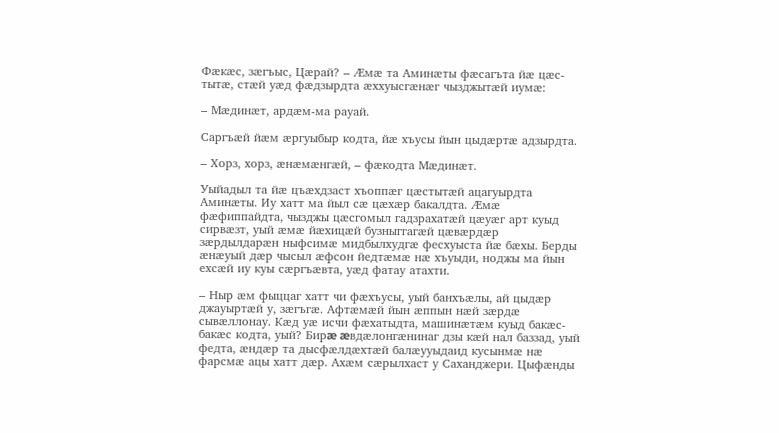Фæкæс, зæгъыс, Цæрай? – Æмæ та Аминæты фæсагъта йæ цæс-тытæ, стæй уæд фæдзырдта æххуысгæнæг чызджытæй иумæ:

– Мæдинæт, ардæм-ма рауай.

Саргъæй йæм æргуыбыр кодта, йæ хъусы йын цыдæртæ адзырдта.

– Хорз, хорз, æнæмæнгæй, – фæкодта Мæдинæт.

Уыйадыл та йæ цъæхдзаст хъоппæг цæстытæй ацагуырдта Аминæты. Иу хатт ма йыл сæ цæхæр бакалдта. Æмæ фæфиппайдта, чызджы цæсгомыл гадзрахатæй цæуæг арт куыд сирвæзт, уый æмæ йæхицæй бузныггагæй цæвæрдæр зæрдылдарæн ныфсимæ мидбылхудгæ фесхуыста йæ бæхы. Берды æнæуый дæр чысыл æфсон йедтæмæ нæ хъуыди, ноджы ма йын ехсæй иу куы сæргъæвта, уæд фатау атахти.

– Ныр æм фыццаг хатт чи фæхъусы, уый банхъæлы, ай цыдæр джауыртæй у, зæгъгæ. Афтæмæй йын æппын нæй зæрдæ сывæллонау. Кæд уæ исчи фæхатыдта, машинæтæм куыд бакæс-бакæс кодта, уый? Бирæ æвдæлонгæнинаг дзы кæй нал баззад, уый федта, æндæр та дысфæлдæхтæй балæууыдаид кусынмæ нæ фарсмæ ацы хатт дæр. Ахæм сæрылхаст у Саханджери. Цыфæнды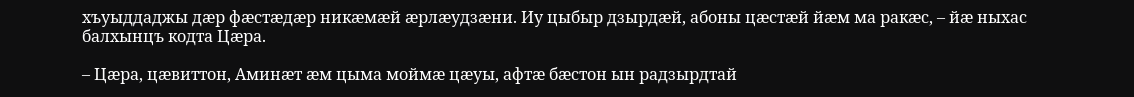хъуыддаджы дæр фæстæдæр никæмæй æрлæудзæни. Иу цыбыр дзырдæй, абоны цæстæй йæм ма ракæс, – йæ ныхас балхынцъ кодта Цæра.

– Цæра, цæвиттон, Аминæт æм цыма моймæ цæуы, афтæ бæстон ын радзырдтай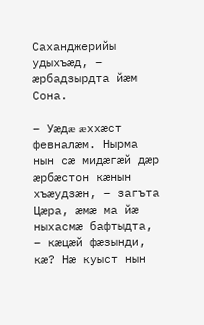Саханджерийы удыхъæд, – æрбадзырдта йæм Сона.

– Уæдæ æххæст февналæм. Нырма нын сæ мидæгæй дæр æрбæстон кæнын хъæудзæн, – загъта Цæра, æмæ ма йæ ныхасмæ бафтыдта, – кæцæй фæзынди, кæ? Нæ куыст нын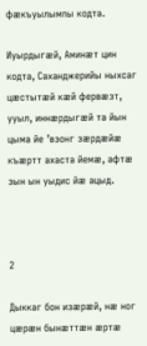фæкъуылымпы кодта.

Иуырдыгæй, Аминæт цин кодта, Саханджерийы ныхсаг цæстытæй кæй фервæзт, ууыл, иннæрдыгæй та йын цыма йе ’взонг зæрдæйæ къæртт ахаста йемæ, афтæ зын ын уыдис йæ ацыд.



2

Дыккаг бон изæрæй, нæ ног цæрæн бынæттæн æртæ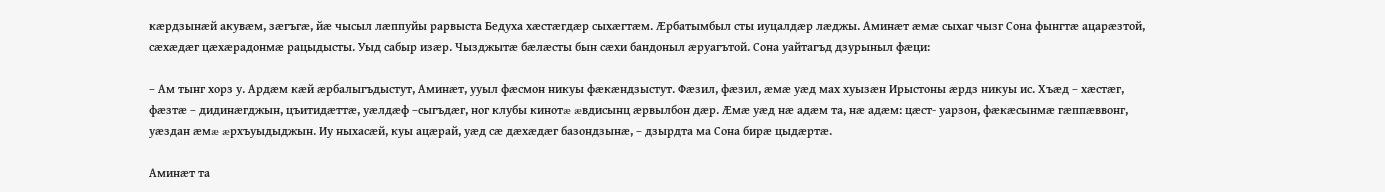кæрдзынæй акувæм, зæгъгæ, йæ чысыл лæппуйы рарвыста Бедуха хæстæгдæр сыхæгтæм. Æрбатымбыл сты иуцалдæр лæджы. Аминæт æмæ сыхаг чызг Сона фынгтæ ацарæзтой, сæхæдæг цæхæрадонмæ рацыдысты. Уыд сабыр изæр. Чызджытæ бæлæсты бын сæхи бандоныл æруагътой. Сона уайтагъд дзурыныл фæци:

– Ам тынг хорз у. Ардæм кæй æрбалыгъдыстут, Аминæт, ууыл фæсмон никуы фæкæндзыстут. Фæзил, фæзил, æмæ уæд мах хуызæн Ирыстоны æрдз никуы ис. Хъæд – хæстæг, фæзтæ – дидинæгджын, цъитидæттæ, уæлдæф –сыгъдæг, ног клубы кинотæ æвдисынц æрвылбон дæр. Æмæ уæд нæ адæм та, нæ адæм: цæст- уарзон, фæкæсынмæ гæппæввонг, уæздан æмæ æрхъуыдыджын. Иу ныхасæй, куы ацæрай, уæд сæ дæхæдæг базондзынæ, – дзырдта ма Сона бирæ цыдæртæ.

Аминæт та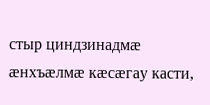стыр циндзинадмæ æнхъæлмæ кæсæгау касти,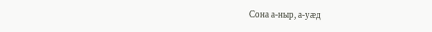Сона а-ныр, а-уæд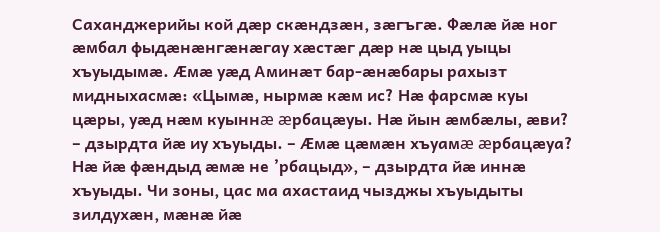Саханджерийы кой дæр скæндзæн, зæгъгæ. Фæлæ йæ ног æмбал фыдæнæнгæнæгау хæстæг дæр нæ цыд уыцы хъуыдымæ. Æмæ уæд Аминæт бар-æнæбары рахызт мидныхасмæ: «Цымæ, нырмæ кæм ис? Нæ фарсмæ куы цæры, уæд нæм куыннæ æрбацæуы. Нæ йын æмбæлы, æви? – дзырдта йæ иу хъуыды. – Æмæ цæмæн хъуамæ æрбацæуа? Нæ йæ фæндыд æмæ не ’рбацыд», – дзырдта йæ иннæ хъуыды. Чи зоны, цас ма ахастаид чызджы хъуыдыты зилдухæн, мæнæ йæ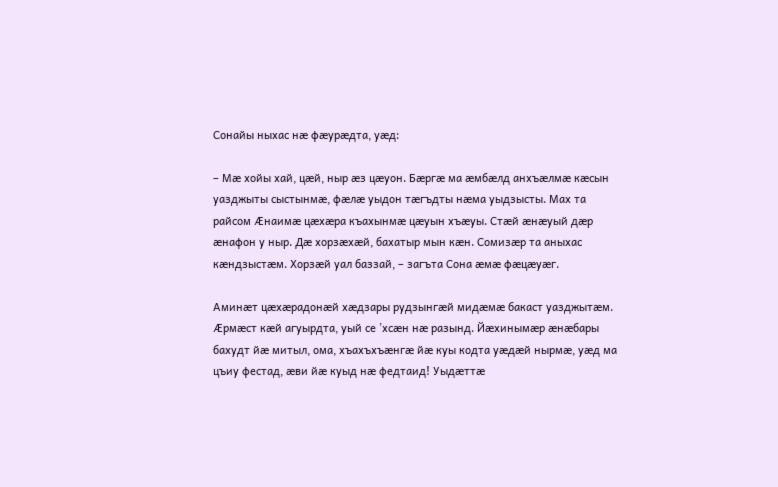Сонайы ныхас нæ фæурæдта, уæд:

– Мæ хойы хай, цæй, ныр æз цæуон. Бæргæ ма æмбæлд анхъæлмæ кæсын уазджыты сыстынмæ, фæлæ уыдон тæгъдты нæма уыдзысты. Мах та райсом Æнаимæ цæхæра къахынмæ цæуын хъæуы. Стæй æнæуый дæр æнафон у ныр. Дæ хорзæхæй, бахатыр мын кæн. Сомизæр та аныхас кæндзыстæм. Хорзæй уал баззай, – загъта Сона æмæ фæцæуæг.

Аминæт цæхæрадонæй хæдзары рудзынгæй мидæмæ бакаст уазджытæм. Æрмæст кæй агуырдта, уый се ’хсæн нæ разынд. Йæхинымæр æнæбары бахудт йæ митыл, ома, хъахъхъæнгæ йæ куы кодта уæдæй нырмæ, уæд ма цъиу фестад, æви йæ куыд нæ федтаид! Уыдæттæ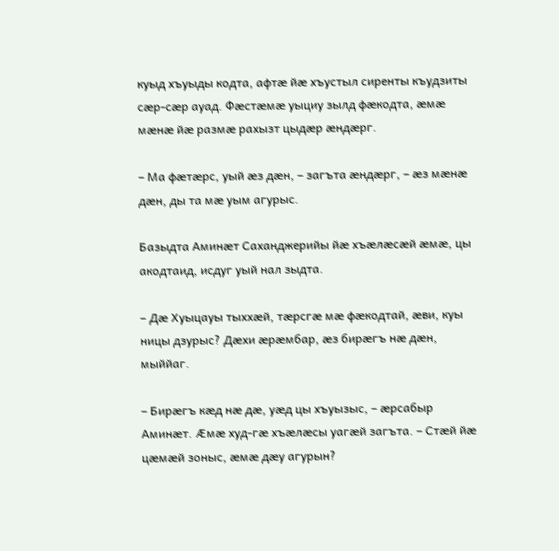куыд хъуыды кодта, афтæ йæ хъустыл сиренты къудзиты сæр-сæр ауад. Фæстæмæ уыциу зылд фæкодта, æмæ мæнæ йæ размæ рахызт цыдæр æндæрг.

– Ма фæтæрс, уый æз дæн, – загъта æндæрг, – æз мæнæ дæн, ды та мæ уым агурыс.

Базыдта Аминæт Саханджерийы йæ хъæлæсæй æмæ, цы акодтаид, исдуг уый нал зыдта.

– Дæ Хуыцауы тыххæй, тæрсгæ мæ фæкодтай, æви, куы ницы дзурыс? Дæхи æрæмбар, æз бирæгъ нæ дæн, мыййаг.

– Бирæгъ кæд нæ дæ, уæд цы хъуызыс, – æрсабыр Аминæт. Æмæ худ-гæ хъæлæсы уагæй загъта. – Стæй йæ цæмæй зоныс, æмæ дæу агурын?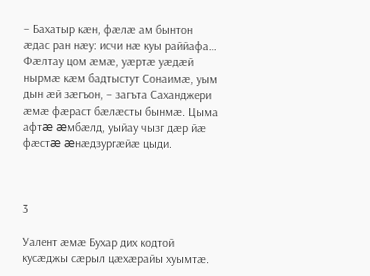– Бахатыр кæн, фæлæ ам бынтон æдас ран нæу: исчи нæ куы раййафа… Фæлтау цом æмæ, уæртæ уæдæй нырмæ кæм бадтыстут Сонаимæ, уым дын æй зæгъон, – загъта Саханджери æмæ фæраст бæлæсты бынмæ. Цыма афтæ æмбæлд, уыйау чызг дæр йæ фæстæ æнæдзургæйæ цыди.



3

Уалент æмæ Бухар дих кодтой кусæджы сæрыл цæхæрайы хуымтæ.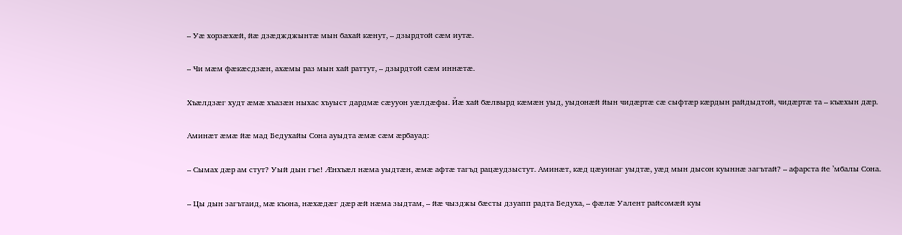– Уæ хорзæхæй, йæ дзæджджынтæ мын бахай кæнут, – дзырдтой сæм иутæ.

– Чи мæм фæкæсдзæн, ахæмы раз мын хай раттут, – дзырдтой сæм иннæтæ.

Хъæлдзæг худт æмæ хъазæн ныхас хъуыст дардмæ сæууон уæлдæфы. Йæ хай бæлвырд кæмæн уыд, уыдонæй йын чидæртæ сæ сыфтæр кæрдын райдыдтой, чидæртæ та – къæхын дæр.

Аминæт æмæ йæ мад Бедухайы Сона ауыдта æмæ сæм æрбауад:

– Сымах дæр ам стут? Уый дын гъе! Æнхъæл нæма уыдтæн, æмæ афтæ тагъд рацæудзыстут. Аминæт, кæд цæуинаг уыдтæ, уæд мын дысон куыннæ загътай? – афарста йе ’мбалы Сона.

– Цы дын загътаид, мæ къона, нæхæдæг дæр æй нæма зыдтам, – йæ чызджы бæсты дзуапп радта Бедуха, – фæлæ Уалент райсомæй куы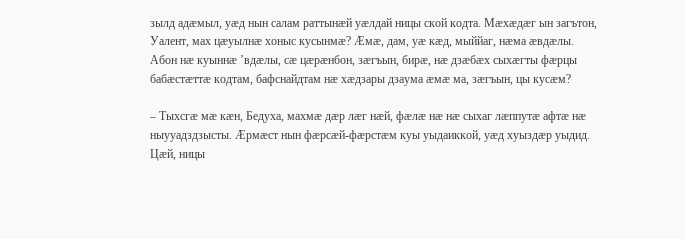зылд адæмыл, уæд нын салам раттынæй уæлдай ницы ской кодта. Мæхæдæг ын загътон, Уалент, мах цæуылнæ хоныс кусынмæ? Æмæ, дам, уæ кæд, мыййаг, нæма æвдæлы. Абон нæ куыннæ ’вдæлы, сæ цæрæнбон, зæгъын, бирæ, нæ дзæбæх сыхæгты фæрцы бабæстæттæ кодтам, бафснайдтам нæ хæдзары дзаума æмæ ма, зæгъын, цы кусæм?

– Тыхсгæ мæ кæн, Бедуха, махмæ дæр лæг нæй, фæлæ нæ нæ сыхаг лæппутæ афтæ нæ ныууадздзысты. Æрмæст нын фæрсæй-фæрстæм куы уыдаиккой, уæд хуыздæр уыдид. Цæй, ницы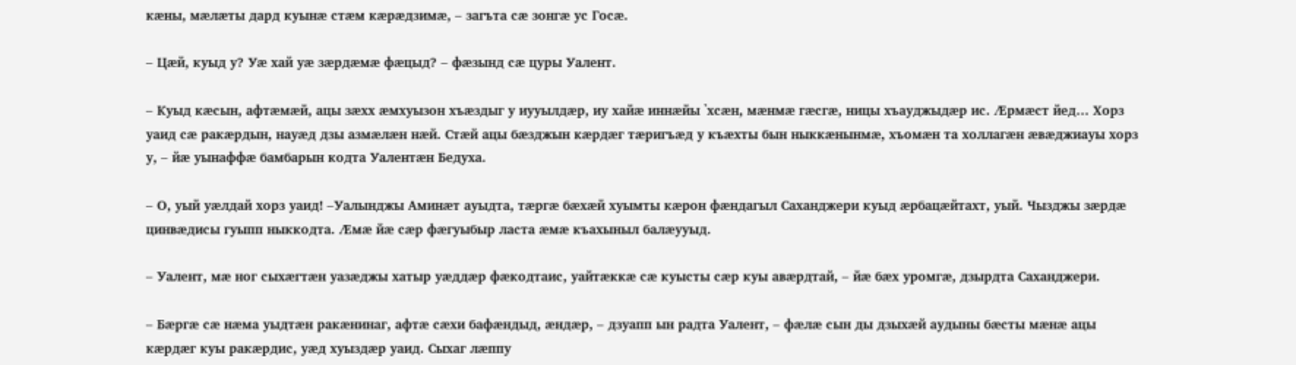кæны, мæлæты дард куынæ стæм кæрæдзимæ, – загъта сæ зонгæ ус Госæ.

– Цæй, куыд у? Уæ хай уæ зæрдæмæ фæцыд? – фæзынд сæ цуры Уалент.

– Куыд кæсын, афтæмæй, ацы зæхх æмхуызон хъæздыг у иууылдæр, иу хайæ иннæйы ᾽хсæн, мæнмæ гæсгæ, ницы хъауджыдæр ис. Æрмæст йед… Хорз уаид сæ ракæрдын, науæд дзы азмæлæн нæй. Стæй ацы бæзджын кæрдæг тæригъæд у къæхты бын ныккæнынмæ, хъомæн та холлагæн æвæджиауы хорз у, – йæ уынаффæ бамбарын кодта Уалентæн Бедуха.

– О, уый уæлдай хорз уаид! –Уалынджы Аминæт ауыдта, тæргæ бæхæй хуымты кæрон фæндагыл Саханджери куыд æрбацæйтахт, уый. Чызджы зæрдæ цинвæдисы гуыпп ныккодта. Æмæ йæ сæр фæгуыбыр ласта æмæ къахыныл балæууыд.

– Уалент, мæ ног сыхæгтæн уазæджы хатыр уæддæр фæкодтаис, уайтæккæ сæ куысты сæр куы авæрдтай, – йæ бæх уромгæ, дзырдта Саханджери.

– Бæргæ сæ нæма уыдтæн ракæнинаг, афтæ сæхи бафæндыд, æндæр, – дзуапп ын радта Уалент, – фæлæ сын ды дзыхæй аудыны бæсты мæнæ ацы кæрдæг куы ракæрдис, уæд хуыздæр уаид. Сыхаг лæппу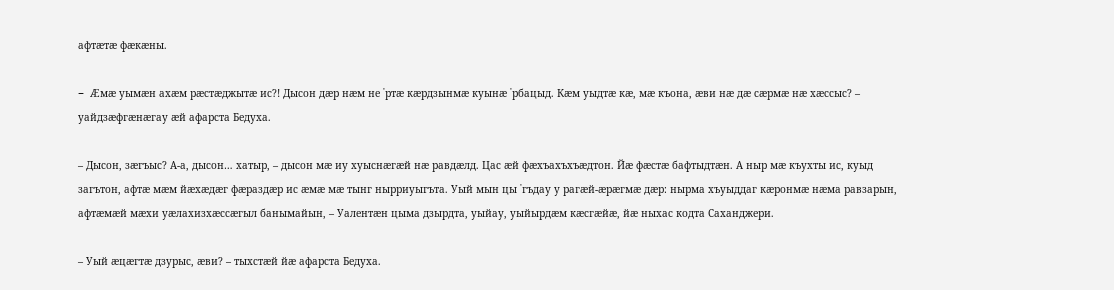афтæтæ фæкæны.

– Æмæ уымæн ахæм рæстæджытæ ис?! Дысон дæр нæм не ᾽ртæ кæрдзынмæ куынæ ᾽рбацыд. Кæм уыдтæ кæ, мæ къона, æви нæ дæ сæрмæ нæ хæссыс? – уайдзæфгæнæгау æй афарста Бедуха.

– Дысон, зæгъыс? А-а, дысон… хатыр, – дысон мæ иу хуыснæгæй нæ равдæлд. Цас æй фæхъахъхъæдтон. Йæ фæстæ бафтыдтæн. А ныр мæ къухты ис, куыд загътон, афтæ мæм йæхæдæг фæраздæр ис æмæ мæ тынг нырриуыгъта. Уый мын цы ᾽гъдау у рагæй-æрæгмæ дæр: нырма хъуыддаг кæронмæ нæма равзарын, афтæмæй мæхи уæлахизхæссæгыл банымайын, – Уалентæн цыма дзырдта, уыйау, уыйырдæм кæсгæйæ, йæ ныхас кодта Саханджери.

– Уый æцæгтæ дзурыс, æви? – тыхстæй йæ афарста Бедуха.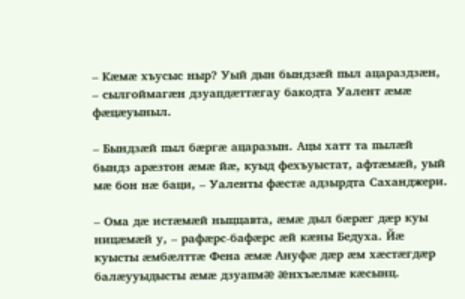– Кæмæ хъусыс ныр? Уый дын бындзæй пыл ацараздзæн, – сылгоймагæн дзуапдæттæгау бакодта Уалент æмæ фæцæуыныл.

– Бындзæй пыл бæргæ ацаразын. Ацы хатт та пылæй бындз арæзтон æмæ йæ, куыд фехъуыстат, афтæмæй, уый мæ бон нæ баци, – Уаленты фæстæ адзырдта Саханджери.

– Ома дæ истæмæй ныццавта, æмæ дыл бæрæг дæр куы ницæмæй у, – рафæрс-бафæрс æй кæны Бедуха. Йæ куысты æмбæлттæ Фена æмæ Ануфæ дæр æм хæстæгдæр балæууыдысты æмæ дзуапмæ æнхъæлмæ кæсынц.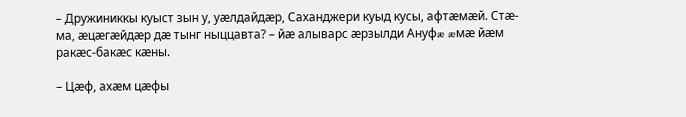– Дружиниккы куыст зын у, уæлдайдæр, Саханджери куыд кусы, афтæмæй. Стæ-ма, æцæгæйдæр дæ тынг ныццавта? – йæ алыварс æрзылди Ануфæ æмæ йæм ракæс-бакæс кæны.

– Цæф, ахæм цæфы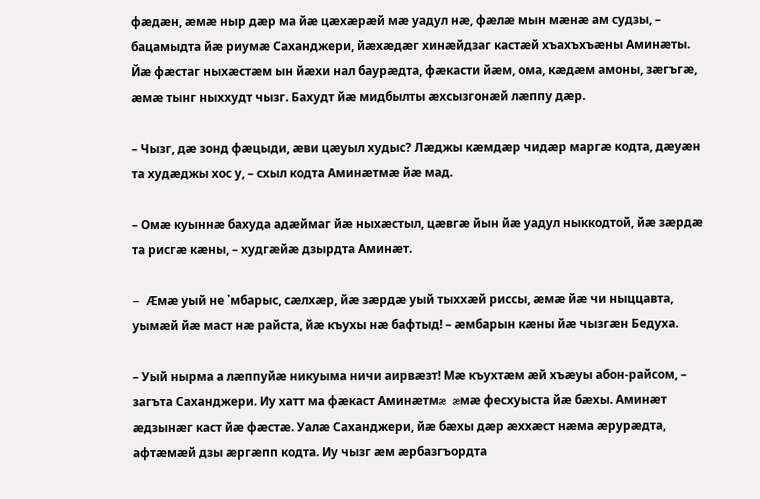фæдæн, æмæ ныр дæр ма йæ цæхæрæй мæ уадул нæ, фæлæ мын мæнæ ам судзы, – бацамыдта йæ риумæ Саханджери, йæхæдæг хинæйдзаг кастæй хъахъхъæны Аминæты. Йæ фæстаг ныхæстæм ын йæхи нал баурæдта, фæкасти йæм, ома, кæдæм амоны, зæгъгæ, æмæ тынг ныххудт чызг. Бахудт йæ мидбылты æхсызгонæй лæппу дæр.

– Чызг, дæ зонд фæцыди, æви цæуыл худыс? Лæджы кæмдæр чидæр маргæ кодта, дæуæн та худæджы хос у, – схыл кодта Аминæтмæ йæ мад.

– Омæ куыннæ бахуда адæймаг йæ ныхæстыл, цæвгæ йын йæ уадул ныккодтой, йæ зæрдæ та рисгæ кæны, – худгæйæ дзырдта Аминæт.

– Æмæ уый не ᾽мбарыс, сæлхæр, йæ зæрдæ уый тыххæй риссы, æмæ йæ чи ныццавта, уымæй йæ маст нæ райста, йæ къухы нæ бафтыд! – æмбарын кæны йæ чызгæн Бедуха.

– Уый нырма а лæппуйæ никуыма ничи аирвæзт! Мæ къухтæм æй хъæуы абон-райсом, – загъта Саханджери. Иу хатт ма фæкаст Аминæтмæ æмæ фесхуыста йæ бæхы. Аминæт æдзынæг каст йæ фæстæ. Уалæ Саханджери, йæ бæхы дæр æххæст нæма æрурæдта, афтæмæй дзы æргæпп кодта. Иу чызг æм æрбазгъордта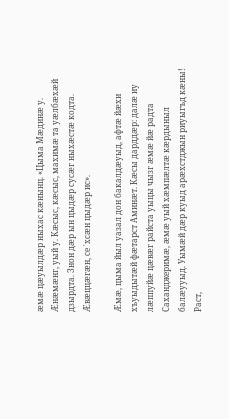æмæ цæуылдæр ныхас кæнынц. «Цыма Мæдинæ у. Æнæмæнг, уый у. Кæсыс, кæсыс, махимæ та уæлбæхæй дзырдта. Знон дæр ын цыдæр сусæг ныхæстæ кодта. Æвæццæгæн, се ᾽хсæн цыдæр ис».

Æмæ, цыма йыл уазал дон бакалдæуыд, афтæ йæхи хъуыдытæй фæтарст Аминæт. Кæсы дарддæр: далæ иу лæппуйæ цæвæг райста уыцы чызг æмæ йæ радта Саханджеримæ, æмæ уый хæмпæлтæ кæрдыныл балæууыд. Уымæй дæр куыд арæхстджын риуыгъд кæны! Раст,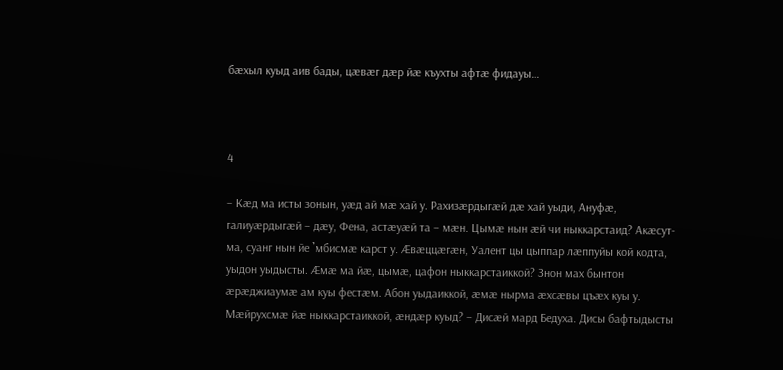бæхыл куыд аив бады, цæвæг дæр йæ къухты афтæ фидауы…



4

– Кæд ма исты зонын, уæд ай мæ хай у. Рахизæрдыгæй дæ хай уыди, Ануфæ, галиуæрдыгæй – дæу, Фена, астæуæй та – мæн. Цымæ нын æй чи ныккарстаид? Акæсут-ма, суанг нын йе ᾽мбисмæ карст у. Æвæццæгæн, Уалент цы цыппар лæппуйы кой кодта, уыдон уыдысты. Æмæ ма йæ, цымæ, цафон ныккарстаиккой? Знон мах бынтон æрæджиаумæ ам куы фестæм. Абон уыдаиккой, æмæ нырма æхсæвы цъæх куы у. Мæйрухсмæ йæ ныккарстаиккой, æндæр куыд? – Дисæй мард Бедуха. Дисы бафтыдысты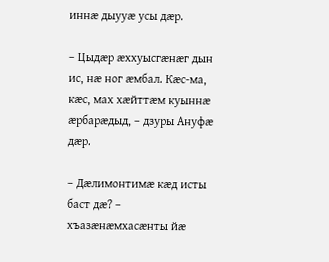иннæ дыууæ усы дæр.

– Цыдæр æххуысгæнæг дын ис, нæ ног æмбал. Кæс-ма, кæс, мах хæйттæм куыннæ æрбарæдыд, – дзуры Ануфæ дæр.

– Дæлимонтимæ кæд исты баст дæ? – хъазæнæмхасæнты йæ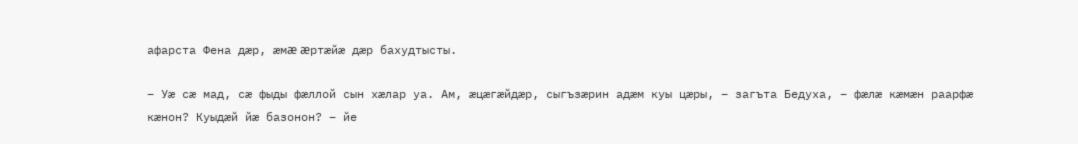афарста Фена дæр, æмæ æртæйæ дæр бахудтысты.

– Уæ сæ мад, сæ фыды фæллой сын хæлар уа. Ам, æцæгæйдæр, сыгъзæрин адæм куы цæры, – загъта Бедуха, – фæлæ кæмæн раарфæ кæнон? Куыдæй йæ базонон? – йе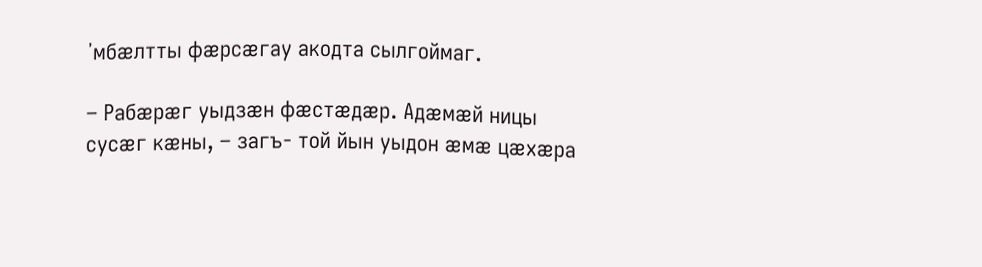᾽мбæлтты фæрсæгау акодта сылгоймаг.

– Рабæрæг уыдзæн фæстæдæр. Адæмæй ницы сусæг кæны, – загъ- той йын уыдон æмæ цæхæра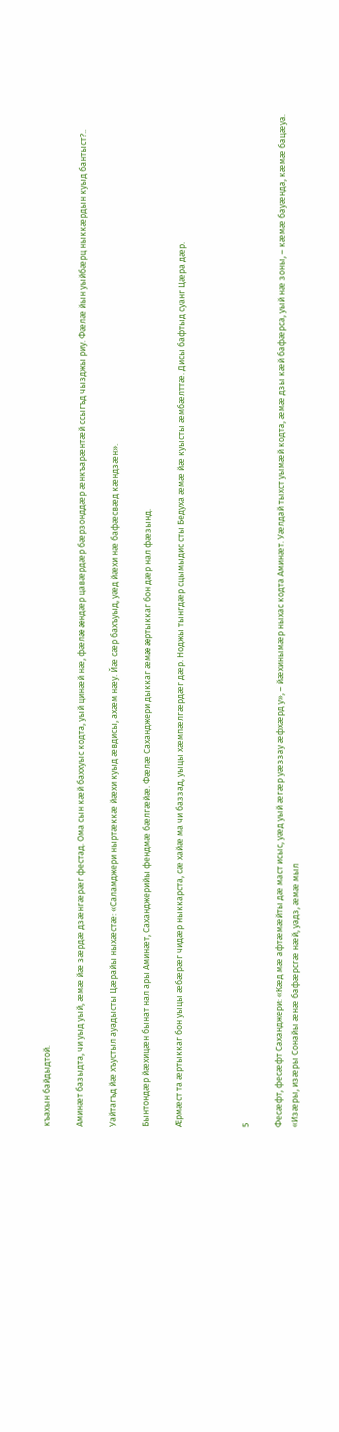къахын байдыдтой.

Аминæт базыдта, чи уыд уый, æмæ йæ зæрдæ дзæнгæрæг фестад. Ома сын кæй баххуыс кодта, уый цинæй нæ, фæлæ æндæр цавæрдæр бæрзонддæр æнкъарæнтæй ссыгъд чызджы риу. Фæлæ йын уыйбæрц ныккæрдын куыд бантыст?..

Уайтагъд йæ хъустыл ауадысты Цæрайы ныхæстæ: «Саламджери ныртæккæ йæхи куыд æвдисы, ахæм нæу. Йæ сæр бахъуыд, уæд йæхи нæ бафæсвæд кæндзæн».

Бынтондæр йæхицæн бынат нал ары Аминæт, Саханджерийы фендмæ бæлгæйæ. Фæлæ Саханджери дыккаг æмæ æртыккаг бон дæр нал фæзынд.

Æрмæст та æртыккаг бон уыцы æбæрæг чидæр ныккарста, сæ хайæ ма чи баззад, уыцы хæмпæлгæрдæг дæр. Ноджы тынгдæр сцымыдис сты Бедуха æмæ йæ куысты æмбæлттæ. Дисы бафтыд суанг Цæра дæр.



5

Фесæфт, фесæфт Саханджери: «Кæд мæ афтæмæйты дæ маст исыс, уæд уый æгæр уæззау æфхæрд у», – йæхинымæр ныхас кодта Аминæт. Уæлдай тыхст уымæй кодта, æмæ дзы кæй бафæрса, уый нæ зоны, – кæмæ бауæнда, кæмæ бацæуа. «Изæры, изæры Сонайы æнæ бафæрсгæ нæй, уадз, æмæ мыл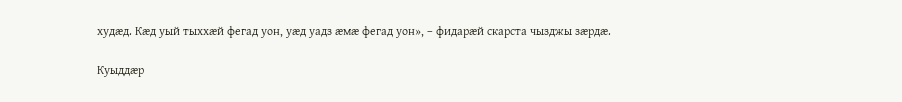худæд. Кæд уый тыххæй фегад уон, уæд уадз æмæ фегад уон», – фидарæй скарста чызджы зæрдæ.

Куыддæр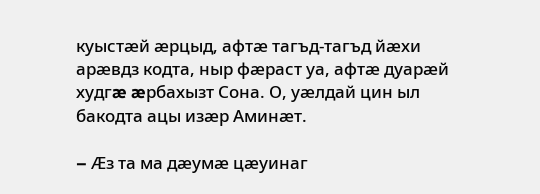куыстæй æрцыд, афтæ тагъд-тагъд йæхи арæвдз кодта, ныр фæраст уа, афтæ дуарæй худгæ æрбахызт Сона. О, уæлдай цин ыл бакодта ацы изæр Аминæт.

– Æз та ма дæумæ цæуинаг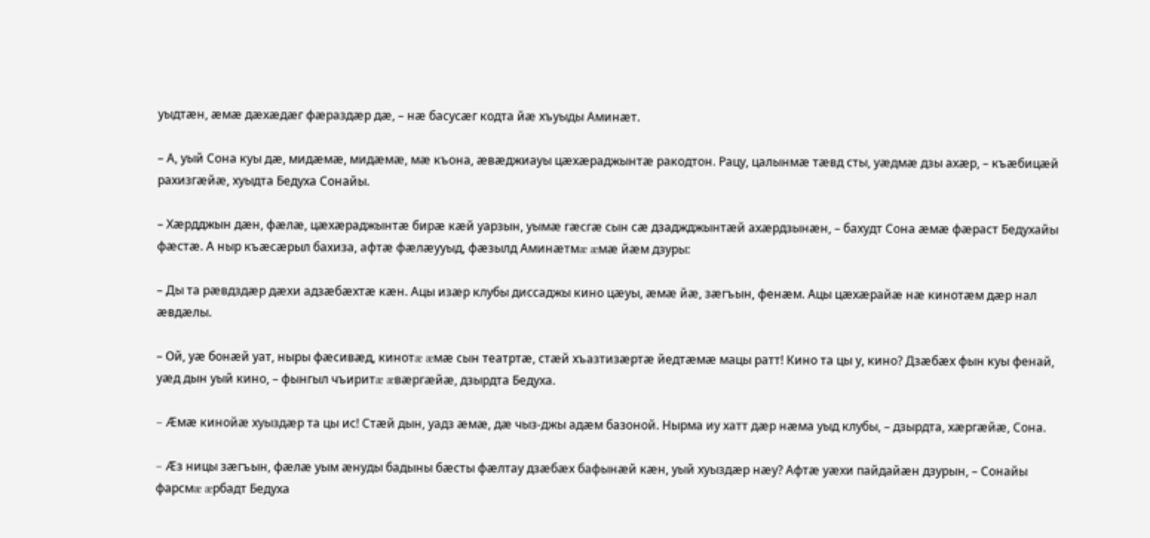уыдтæн, æмæ дæхæдæг фæраздæр дæ, – нæ басусæг кодта йæ хъуыды Аминæт.

– А, уый Сона куы дæ, мидæмæ, мидæмæ, мæ къона, æвæджиауы цæхæраджынтæ ракодтон. Рацу, цалынмæ тæвд сты, уæдмæ дзы ахæр, – къæбицæй рахизгæйæ, хуыдта Бедуха Сонайы.

– Хæрдджын дæн, фæлæ, цæхæраджынтæ бирæ кæй уарзын, уымæ гæсгæ сын сæ дзаджджынтæй ахæрдзынæн, – бахудт Сона æмæ фæраст Бедухайы фæстæ. А ныр къæсæрыл бахиза, афтæ фæлæууыд, фæзылд Аминæтмæ æмæ йæм дзуры:

– Ды та рæвдздæр дæхи адзæбæхтæ кæн. Ацы изæр клубы диссаджы кино цæуы, æмæ йæ, зæгъын, фенæм. Ацы цæхæрайæ нæ кинотæм дæр нал æвдæлы.

– Ой, уæ бонæй уат, ныры фæсивæд, кинотæ æмæ сын театртæ, стæй хъазтизæртæ йедтæмæ мацы ратт! Кино та цы у, кино? Дзæбæх фын куы фенай, уæд дын уый кино, – фынгыл чъиритæ æвæргæйæ, дзырдта Бедуха.

– Æмæ кинойæ хуыздæр та цы ис! Стæй дын, уадз æмæ, дæ чыз-джы адæм базоной. Нырма иу хатт дæр нæма уыд клубы, – дзырдта, хæргæйæ, Сона.

– Æз ницы зæгъын, фæлæ уым æнуды бадыны бæсты фæлтау дзæбæх бафынæй кæн, уый хуыздæр нæу? Афтæ уæхи пайдайæн дзурын, – Сонайы фарсмæ æрбадт Бедуха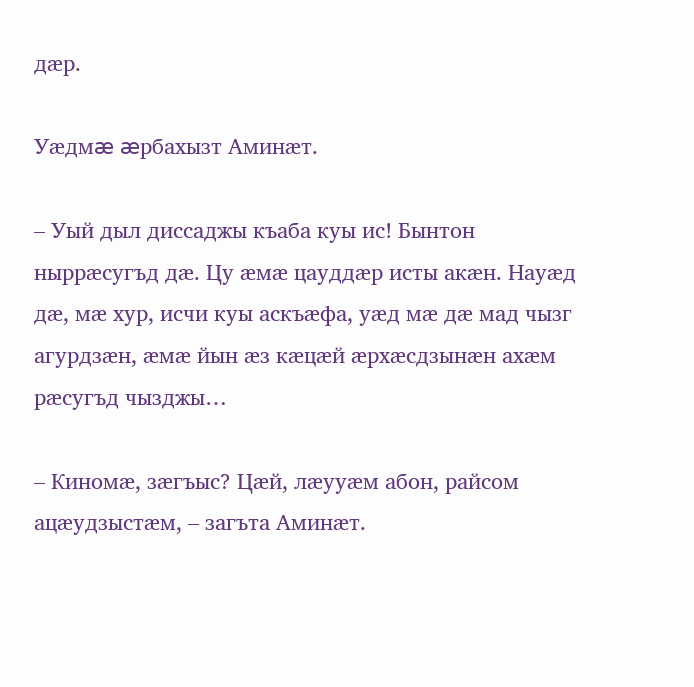дæр.

Уæдмæ æрбахызт Аминæт.

– Уый дыл диссаджы къаба куы ис! Бынтон ныррæсугъд дæ. Цу æмæ цауддæр исты акæн. Науæд дæ, мæ хур, исчи куы аскъæфа, уæд мæ дæ мад чызг агурдзæн, æмæ йын æз кæцæй æрхæсдзынæн ахæм рæсугъд чызджы…

– Киномæ, зæгъыс? Цæй, лæууæм абон, райсом ацæудзыстæм, – загъта Аминæт.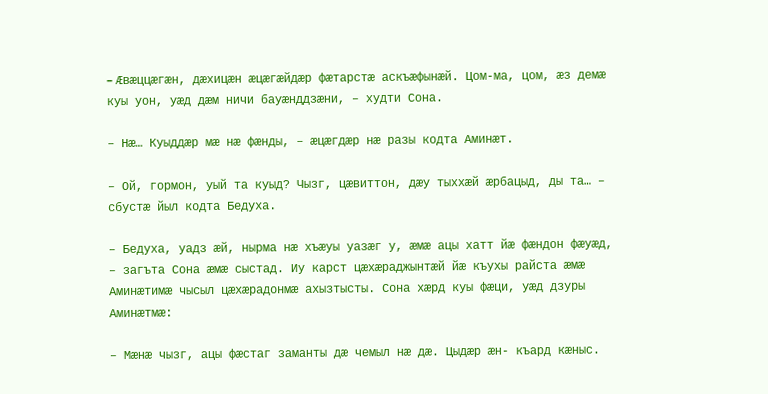– Æвæццæгæн, дæхицæн æцæгæйдæр фæтарстæ аскъæфынæй. Цом-ма, цом, æз демæ куы уон, уæд дæм ничи бауæнддзæни, – худти Сона.

– Нæ… Куыддæр мæ нæ фæнды, – æцæгдæр нæ разы кодта Аминæт.

– Ой, гормон, уый та куыд? Чызг, цæвиттон, дæу тыххæй æрбацыд, ды та… – сбустæ йыл кодта Бедуха.

– Бедуха, уадз æй, нырма нæ хъæуы уазæг у, æмæ ацы хатт йæ фæндон фæуæд, – загъта Сона æмæ сыстад. Иу карст цæхæраджынтæй йæ къухы райста æмæ Аминæтимæ чысыл цæхæрадонмæ ахызтысты. Сона хæрд куы фæци, уæд дзуры Аминæтмæ:

– Мæнæ чызг, ацы фæстаг заманты дæ чемыл нæ дæ. Цыдæр æн- къард кæныс.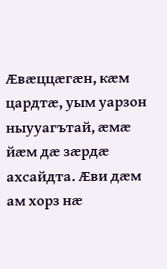Æвæццæгæн, кæм цардтæ, уым уарзон ныууагътай, æмæ йæм дæ зæрдæ ахсайдта. Æви дæм ам хорз нæ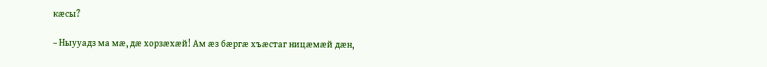кæсы?

– Ныууадз ма мæ, дæ хорзæхæй! Ам æз бæргæ хъæстаг ницæмæй дæн,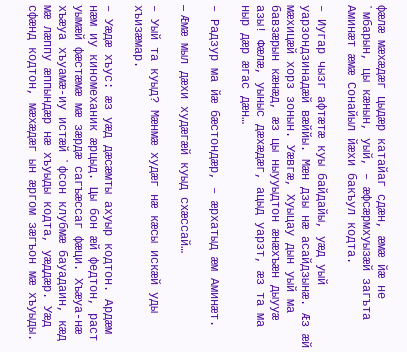фæлæ мæхæдæг цыдæр катайаг сдæн, æмæ йæ не ᾽мбарын, цы кæнын, уый, – æфсæрмхуызæй загъта Аминæт æмæ Сонайыл йæхи бакъул кодта.

– Иугар чызг афтæтæ куы байдайы, уæд уый уарзондзинадæй вæййы. Мæн дзы нæ асайдзынæ. Æз æй мæхицæй хорз зонын. Уæвгæ, Хуыцау дын уый ма бавзæрын кæнæд, æз цы ныууыдтон æнæхъæн дыууæ азы! Фæлæ, уыныс дæхæдæг, ацыд уарзт, æз та ма ныр дæр æгас дæн…

– Радзур ма йæ бæстондæр, – æрхатыд æм Аминæт.

– Æмæ мыл дæхи худæгæй куыд схæссай…

– Уый та куыд? Мæнмæ худæг нæ кæсы искæй уды хъизæмар.

– Уæдæ хъус: æз уæд дæсæмты ахуыр кодтон. Ардæм нæм иу киномеханик æрцыд. Цы бон æй федтон, раст уымæй фæстæмæ мæ зæрдæ сагъæссаг фæци. Хъæуа-нæ хъæуа хъуамæ-иу истæй ᾽фсон клубмæ бауадаин, кæд мæ лæппу æппындæр нæ хъуыды кодта, уæддæр. Уæд сфæнд кодтон, мæхæдæг ын æргом зæгъон мæ хъуыды.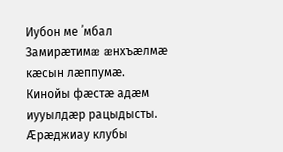Иубон ме ᾽мбал Замирæтимæ æнхъæлмæ кæсын лæппумæ. Кинойы фæстæ адæм иууылдæр рацыдысты. Æрæджиау клубы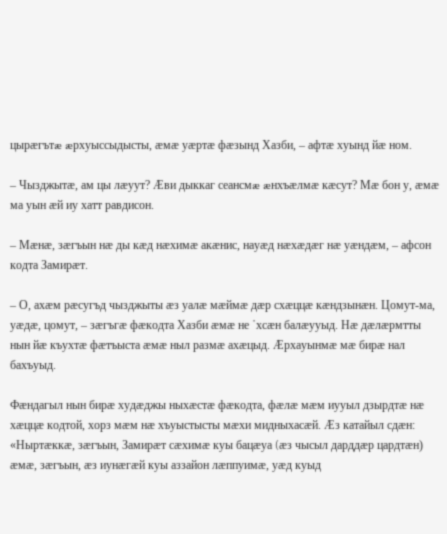цырæгътæ æрхуыссыдысты, æмæ уæртæ фæзынд Хазби, – афтæ хуынд йæ ном.

– Чызджытæ, ам цы лæуут? Æви дыккаг сеансмæ æнхъæлмæ кæсут? Мæ бон у, æмæ ма уын æй иу хатт равдисон.

– Мæнæ, зæгъын нæ ды кæд нæхимæ акæнис, науæд нæхæдæг нæ уæндæм, – афсон кодта Замирæт.

– О, ахæм рæсугъд чызджыты æз уалæ мæймæ дæр схæццæ кæндзынæн. Цомут-ма, уæдæ, цомут, – зæгъгæ фæкодта Хазби æмæ не ᾽хсæн балæууыд. Нæ дæлæрмтты нын йæ къухтæ фæтъыста æмæ ныл размæ ахæцыд. Æрхауынмæ мæ бирæ нал бахъуыд.

Фæндагыл нын бирæ худæджы ныхæстæ фæкодта, фæлæ мæм иууыл дзырдтæ нæ хæццæ кодтой, хорз мæм нæ хъуыстысты мæхи мидныхасæй. Æз катайыл сдæн: «Ныртæккæ, зæгъын, Замирæт сæхимæ куы бацæуа (æз чысыл дарддæр цардтæн) æмæ, зæгъын, æз иунæгæй куы аззайон лæппуимæ, уæд куыд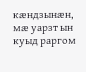кæндзынæн, мæ уарзт ын куыд раргом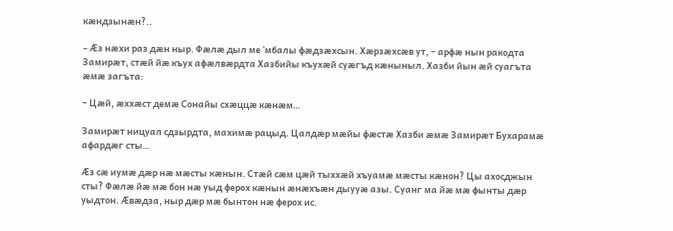кæндзынæн?..

– Æз нæхи раз дæн ныр. Фæлæ дыл ме ᾽мбалы фæдзæхсын. Хæрзæхсæв ут, – арфæ нын ракодта Замирæт, стæй йæ къух афæлвæрдта Хазбийы къухæй суæгъд кæныныл. Хазби йын æй суагъта æмæ загъта:

– Цæй, æххæст демæ Сонайы схæццæ кæнæм…

Замирæт ницуал сдзырдта, махимæ рацыд. Цалдæр мæйы фæстæ Хазби æмæ Замирæт Бухарамæ афардæг сты…

Æз сæ иумæ дæр нæ мæсты кæнын. Стæй сæм цæй тыххæй хъуамæ мæсты кæнон? Цы ахосджын сты? Фæлæ йæ мæ бон нæ уыд ферох кæнын æнæхъæн дыууæ азы. Суанг ма йæ мæ фынты дæр уыдтон. Æвæдза, ныр дæр мæ бынтон нæ ферох ис.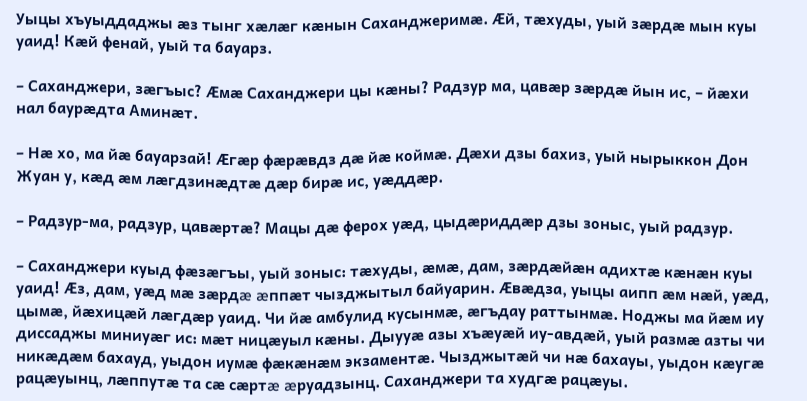Уыцы хъуыддаджы æз тынг хæлæг кæнын Саханджеримæ. Æй, тæхуды, уый зæрдæ мын куы уаид! Кæй фенай, уый та бауарз.

– Саханджери, зæгъыс? Æмæ Саханджери цы кæны? Радзур ма, цавæр зæрдæ йын ис, – йæхи нал баурæдта Аминæт.

– Нæ хо, ма йæ бауарзай! Æгæр фæрæвдз дæ йæ коймæ. Дæхи дзы бахиз, уый нырыккон Дон Жуан у, кæд æм лæгдзинæдтæ дæр бирæ ис, уæддæр.

– Радзур-ма, радзур, цавæртæ? Мацы дæ ферох уæд, цыдæриддæр дзы зоныс, уый радзур.

– Саханджери куыд фæзæгъы, уый зоныс: тæхуды, æмæ, дам, зæрдæйæн адихтæ кæнæн куы уаид! Æз, дам, уæд мæ зæрдæ æппæт чызджытыл байуарин. Æвæдза, уыцы аипп æм нæй, уæд, цымæ, йæхицæй лæгдæр уаид. Чи йæ амбулид кусынмæ, æгъдау раттынмæ. Ноджы ма йæм иу диссаджы миниуæг ис: мæт ницæуыл кæны. Дыууæ азы хъæуæй иу-авдæй, уый размæ азты чи никæдæм бахауд, уыдон иумæ фæкæнæм экзаментæ. Чызджытæй чи нæ бахауы, уыдон кæугæ рацæуынц, лæппутæ та сæ сæртæ æруадзынц. Саханджери та худгæ рацæуы.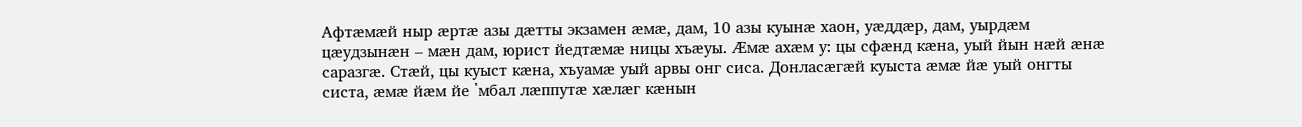Афтæмæй ныр æртæ азы дæтты экзамен æмæ, дам, 10 азы куынæ хаон, уæддæр, дам, уырдæм цæудзынæн – мæн дам, юрист йедтæмæ ницы хъæуы. Æмæ ахæм у: цы сфæнд кæна, уый йын нæй æнæ саразгæ. Стæй, цы куыст кæна, хъуамæ уый арвы онг сиса. Донласæгæй куыста æмæ йæ уый онгты систа, æмæ йæм йе ᾽мбал лæппутæ хæлæг кæнын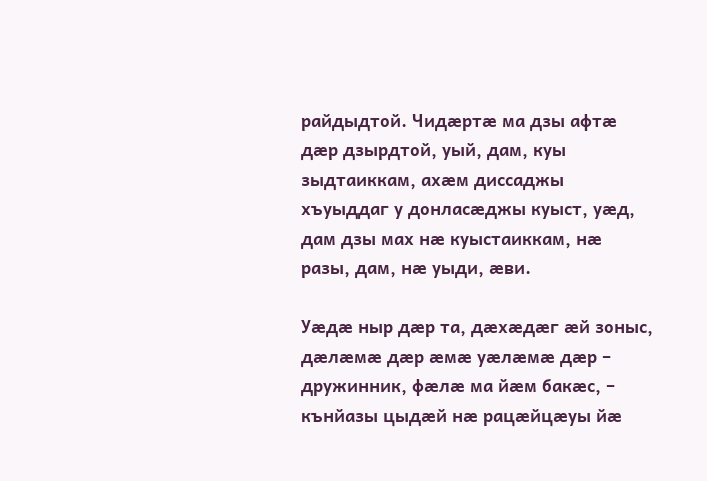райдыдтой. Чидæртæ ма дзы афтæ дæр дзырдтой, уый, дам, куы зыдтаиккам, ахæм диссаджы хъуыддаг у донласæджы куыст, уæд, дам дзы мах нæ куыстаиккам, нæ разы, дам, нæ уыди, æви.

Уæдæ ныр дæр та, дæхæдæг æй зоныс, дæлæмæ дæр æмæ уæлæмæ дæр – дружинник, фæлæ ма йæм бакæс, – кънйазы цыдæй нæ рацæйцæуы йæ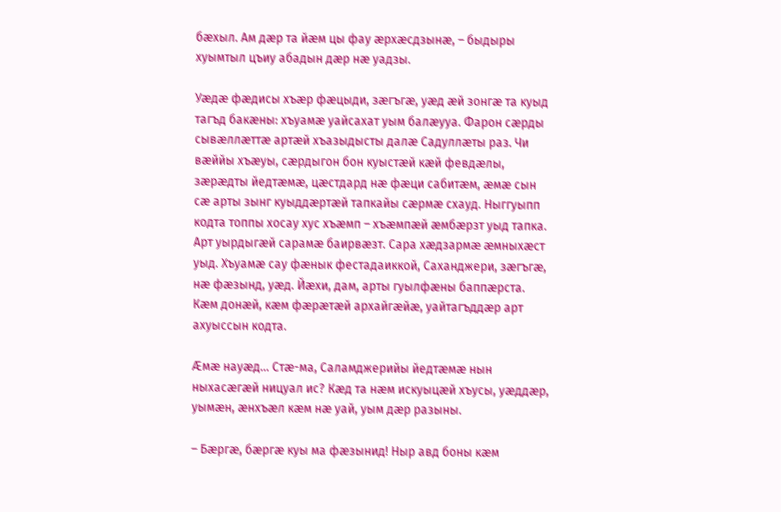бæхыл. Ам дæр та йæм цы фау æрхæсдзынæ, – быдыры хуымтыл цъиу абадын дæр нæ уадзы.

Уæдæ фæдисы хъæр фæцыди, зæгъгæ, уæд æй зонгæ та куыд тагъд бакæны: хъуамæ уайсахат уым балæууа. Фарон сæрды сывæллæттæ артæй хъазыдысты далæ Садуллæты раз. Чи вæййы хъæуы, сæрдыгон бон куыстæй кæй февдæлы, зæрæдты йедтæмæ, цæстдард нæ фæци сабитæм, æмæ сын сæ арты зынг куыддæртæй тапкайы сæрмæ схауд. Ныггуыпп кодта топпы хосау хус хъæмп – хъæмпæй æмбæрзт уыд тапка. Арт уырдыгæй сарамæ баирвæзт. Сара хæдзармæ æмныхæст уыд. Хъуамæ сау фæнык фестадаиккой, Саханджери, зæгъгæ, нæ фæзынд, уæд. Йæхи, дам, арты гуылфæны баппæрста. Кæм донæй, кæм фæрæтæй архайгæйæ, уайтагъддæр арт ахуыссын кодта.

Æмæ науæд… Стæ-ма, Саламджерийы йедтæмæ нын ныхасæгæй ницуал ис? Кæд та нæм искуыцæй хъусы, уæддæр, уымæн, æнхъæл кæм нæ уай, уым дæр разыны.

– Бæргæ, бæргæ куы ма фæзынид! Ныр авд боны кæм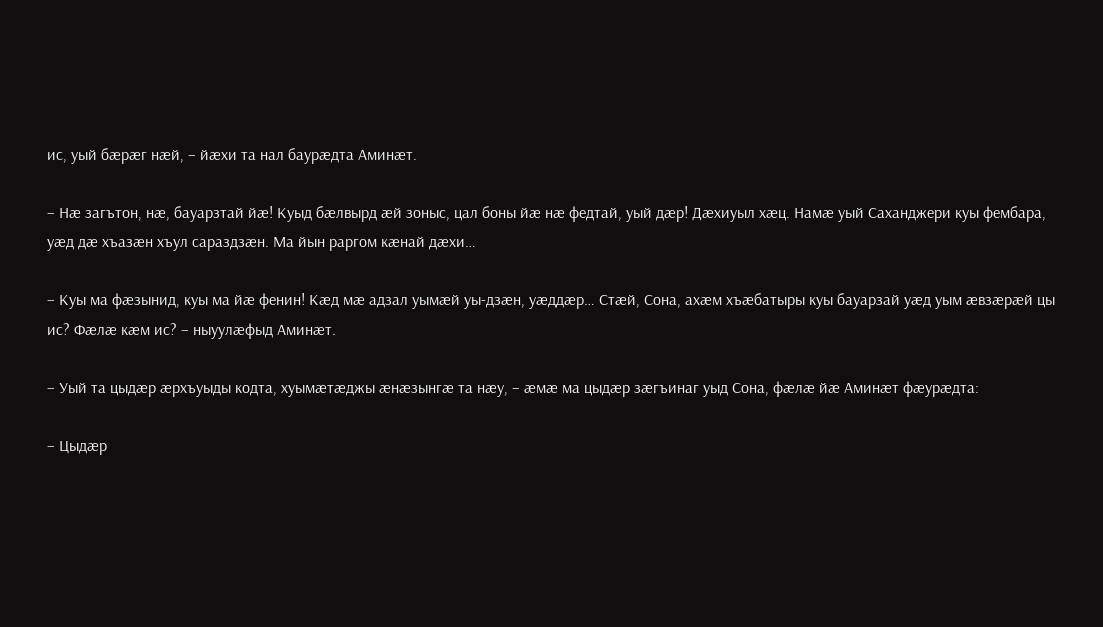ис, уый бæрæг нæй, – йæхи та нал баурæдта Аминæт.

– Нæ загътон, нæ, бауарзтай йæ! Куыд бæлвырд æй зоныс, цал боны йæ нæ федтай, уый дæр! Дæхиуыл хæц. Намæ уый Саханджери куы фембара, уæд дæ хъазæн хъул сараздзæн. Ма йын раргом кæнай дæхи…

– Куы ма фæзынид, куы ма йæ фенин! Кæд мæ адзал уымæй уы-дзæн, уæддæр… Стæй, Сона, ахæм хъæбатыры куы бауарзай уæд уым æвзæрæй цы ис? Фæлæ кæм ис? – ныуулæфыд Аминæт.

– Уый та цыдæр æрхъуыды кодта, хуымæтæджы æнæзынгæ та нæу, – æмæ ма цыдæр зæгъинаг уыд Сона, фæлæ йæ Аминæт фæурæдта:

– Цыдæр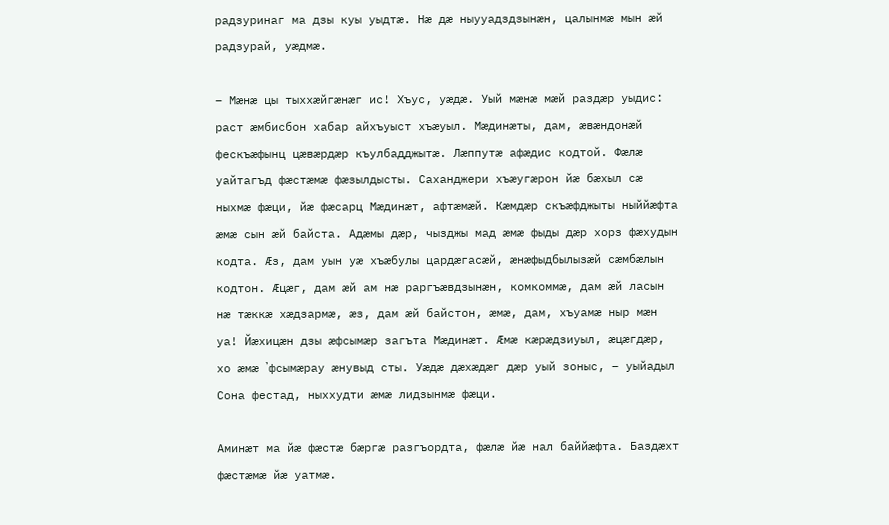радзуринаг ма дзы куы уыдтæ. Нæ дæ ныууадздзынæн, цалынмæ мын æй радзурай, уæдмæ.

– Мæнæ цы тыххæйгæнæг ис! Хъус, уæдæ. Уый мæнæ мæй раздæр уыдис: раст æмбисбон хабар айхъуыст хъæуыл. Мæдинæты, дам, æвæндонæй фескъæфынц цæвæрдæр къулбадджытæ. Лæппутæ афæдис кодтой. Фæлæ уайтагъд фæстæмæ фæзылдысты. Саханджери хъæугæрон йæ бæхыл сæ ныхмæ фæци, йæ фæсарц Мæдинæт, афтæмæй. Кæмдæр скъæфджыты ныййæфта æмæ сын æй байста. Адæмы дæр, чызджы мад æмæ фыды дæр хорз фæхудын кодта. Æз, дам уын уæ хъæбулы цардæгасæй, æнæфыдбылызæй сæмбæлын кодтон. Æцæг, дам æй ам нæ раргъæвдзынæн, комкоммæ, дам æй ласын нæ тæккæ хæдзармæ, æз, дам æй байстон, æмæ, дам, хъуамæ ныр мæн уа! Йæхицæн дзы æфсымæр загъта Мæдинæт. Æмæ кæрæдзиуыл, æцæгдæр, хо æмæ ᾽фсымæрау æнувыд сты. Уæдæ дæхæдæг дæр уый зоныс, – уыйадыл Сона фестад, ныххудти æмæ лидзынмæ фæци.

Аминæт ма йæ фæстæ бæргæ разгъордта, фæлæ йæ нал баййæфта. Баздæхт фæстæмæ йæ уатмæ.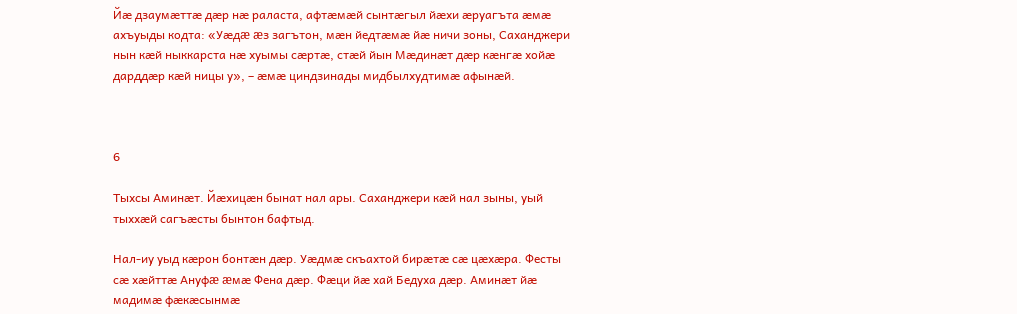Йæ дзаумæттæ дæр нæ раласта, афтæмæй сынтæгыл йæхи æруагъта æмæ ахъуыды кодта: «Уæдæ æз загътон, мæн йедтæмæ йæ ничи зоны, Саханджери нын кæй ныккарста нæ хуымы сæртæ, стæй йын Мæдинæт дæр кæнгæ хойæ дарддæр кæй ницы у», – æмæ циндзинады мидбылхудтимæ афынæй.



6

Тыхсы Аминæт. Йæхицæн бынат нал ары. Саханджери кæй нал зыны, уый тыххæй сагъæсты бынтон бафтыд.

Нал-иу уыд кæрон бонтæн дæр. Уæдмæ скъахтой бирæтæ сæ цæхæра. Фесты сæ хæйттæ Ануфæ æмæ Фена дæр. Фæци йæ хай Бедуха дæр. Аминæт йæ мадимæ фæкæсынмæ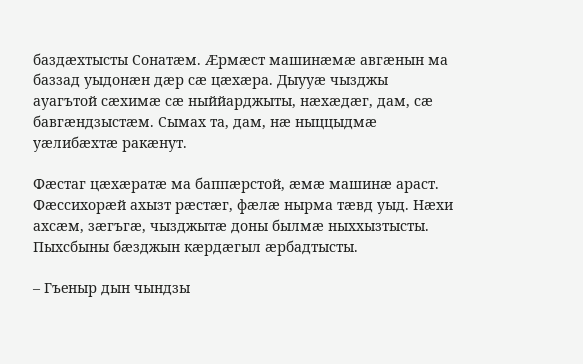баздæхтысты Сонатæм. Æрмæст машинæмæ авгæнын ма баззад уыдонæн дæр сæ цæхæра. Дыууæ чызджы ауагътой сæхимæ сæ ныййарджыты, нæхæдæг, дам, сæ бавгæндзыстæм. Сымах та, дам, нæ ныццыдмæ уæлибæхтæ ракæнут.

Фæстаг цæхæратæ ма баппæрстой, æмæ машинæ араст. Фæссихорæй ахызт рæстæг, фæлæ нырма тæвд уыд. Нæхи ахсæм, зæгъгæ, чызджытæ доны былмæ ныххызтысты. Пыхсбыны бæзджын кæрдæгыл æрбадтысты.

– Гъеныр дын чындзы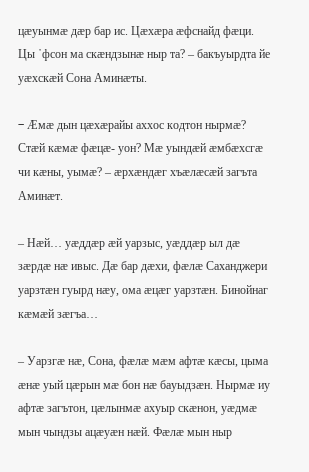цæуынмæ дæр бар ис. Цæхæра æфснайд фæци. Цы ᾽фсон ма скæндзынæ ныр та? – бакъуырдта йе уæхскæй Сона Аминæты.

– Æмæ дын цæхæрайы аххос кодтон нырмæ? Стæй кæмæ фæцæ- уон? Мæ уындæй æмбæхсгæ чи кæны, уымæ? – æрхæндæг хъæлæсæй загъта Аминæт.

– Нæй… уæддæр æй уарзыс, уæддæр ыл дæ зæрдæ нæ ивыс. Дæ бар дæхи, фæлæ Саханджери уарзтæн гуырд нæу, ома æцæг уарзтæн. Бинойнаг кæмæй зæгъа…

– Уарзгæ нæ, Сона, фæлæ мæм афтæ кæсы, цыма æнæ уый цæрын мæ бон нæ бауыдзæн. Нырмæ иу афтæ загътон, цæлынмæ ахуыр скæнон, уæдмæ мын чындзы ацæуæн нæй. Фæлæ мын ныр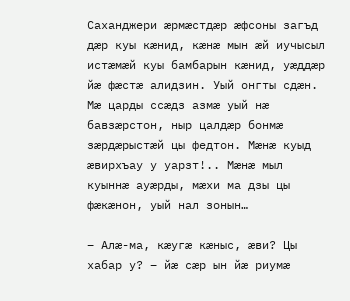Саханджери æрмæстдæр æфсоны загъд дæр куы кæнид, кæнæ мын æй иучысыл истæмæй куы бамбарын кæнид, уæддæр йæ фæстæ алидзин. Уый онгты сдæн. Мæ царды ссæдз азмæ уый нæ бавзæрстон, ныр цалдæр бонмæ зæрдæрыстæй цы федтон. Мæнæ куыд æвирхъау у уарзт!.. Мæнæ мыл куыннæ ауæрды, мæхи ма дзы цы фæкæнон, уый нал зонын…

– Алæ-ма, кæугæ кæныс, æви? Цы хабар у? – йæ сæр ын йæ риумæ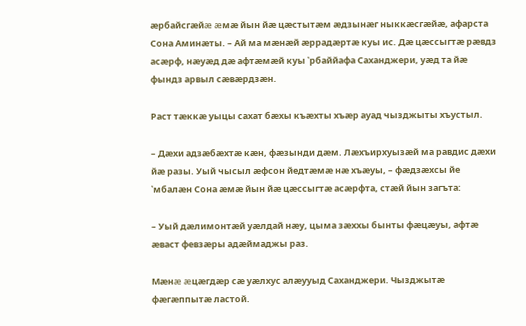æрбайсгæйæ æмæ йын йæ цæстытæм æдзынæг ныккæсгæйæ, афарста Сона Аминæты. – Ай ма мæнæй æррадæртæ куы ис. Дæ цæссыгтæ рæвдз асæрф, нæуæд дæ афтæмæй куы ᾽рбаййафа Саханджери, уæд та йæ фындз арвыл сæвæрдзæн.

Раст тæккæ уыцы сахат бæхы къæхты хъæр ауад чызджыты хъустыл.

– Дæхи адзæбæхтæ кæн, фæзынди дæм. Лæхъирхуызæй ма равдис дæхи йæ разы. Уый чысыл æфсон йедтæмæ нæ хъæуы, – фæдзæхсы йе ᾽мбалæн Сона æмæ йын йæ цæссыгтæ асæрфта, стæй йын загъта:

– Уый дæлимонтæй уæлдай нæу, цыма зæххы бынты фæцæуы, афтæ æваст февзæры адæймаджы раз.

Мæнæ æцæгдæр сæ уæлхус алæууыд Саханджери. Чызджытæ фæгæппытæ ластой.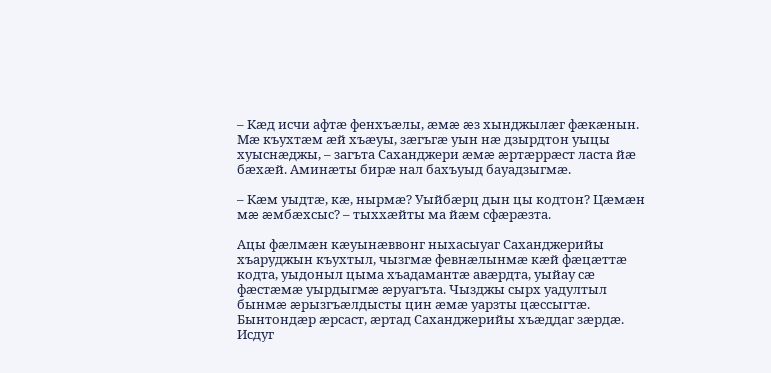– Кæд исчи афтæ фенхъæлы, æмæ æз хынджылæг фæкæнын. Мæ къухтæм æй хъæуы, зæгъгæ уын нæ дзырдтон уыцы хуыснæджы, – загъта Саханджери æмæ æртæррæст ласта йæ бæхæй. Аминæты бирæ нал бахъуыд бауадзыгмæ.

– Кæм уыдтæ, кæ, нырмæ? Уыйбæрц дын цы кодтон? Цæмæн мæ æмбæхсыс? – тыххæйты ма йæм сфæрæзта.

Ацы фæлмæн кæуынæввонг ныхасыуаг Саханджерийы хъаруджын къухтыл, чызгмæ февнæлынмæ кæй фæцæттæ кодта, уыдоныл цыма хъадамантæ авæрдта, уыйау сæ фæстæмæ уырдыгмæ æруагъта. Чызджы сырх уадултыл бынмæ æрызгъæлдысты цин æмæ уарзты цæссыгтæ. Бынтондæр æрсаст, æртад Саханджерийы хъæддаг зæрдæ. Исдуг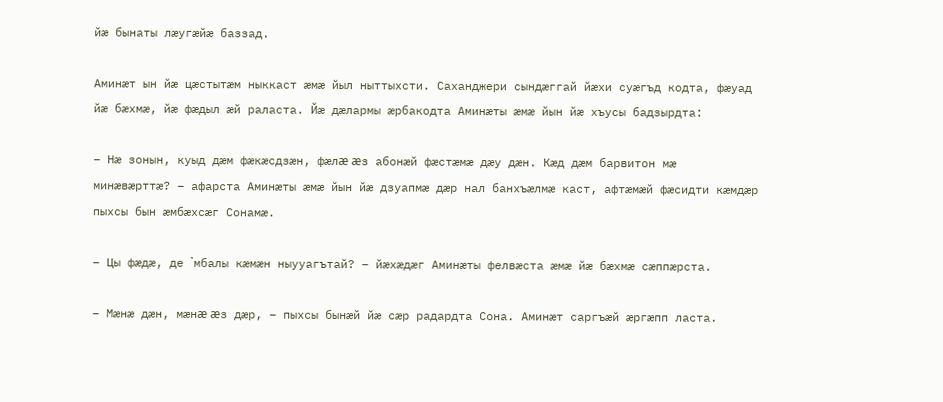йæ бынаты лæугæйæ баззад.

Аминæт ын йæ цæстытæм ныккаст æмæ йыл ныттыхсти. Саханджери сындæггай йæхи суæгъд кодта, фæуад йæ бæхмæ, йæ фæдыл æй раласта. Йæ дæлармы æрбакодта Аминæты æмæ йын йæ хъусы бадзырдта:

– Нæ зонын, куыд дæм фæкæсдзæн, фæлæ æз абонæй фæстæмæ дæу дæн. Кæд дæм барвитон мæ минæвæрттæ? – афарста Аминæты æмæ йын йæ дзуапмæ дæр нал банхъæлмæ каст, афтæмæй фæсидти кæмдæр пыхсы бын æмбæхсæг Сонамæ.

– Цы фæдæ, де ᾽мбалы кæмæн ныууагътай? – йæхæдæг Аминæты фелвæста æмæ йæ бæхмæ сæппæрста.

– Мæнæ дæн, мæнæ æз дæр, – пыхсы бынæй йæ сæр радардта Сона. Аминæт саргъæй æргæпп ласта.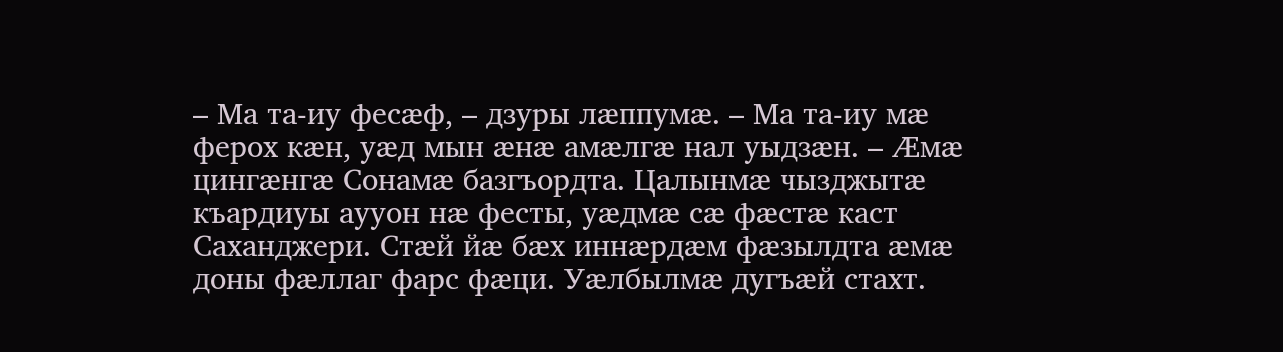– Ма та-иу фесæф, – дзуры лæппумæ. – Ма та-иу мæ ферох кæн, уæд мын æнæ амæлгæ нал уыдзæн. – Æмæ цингæнгæ Сонамæ базгъордта. Цалынмæ чызджытæ къардиуы аууон нæ фесты, уæдмæ сæ фæстæ каст Саханджери. Стæй йæ бæх иннæрдæм фæзылдта æмæ доны фæллаг фарс фæци. Уæлбылмæ дугъæй стахт.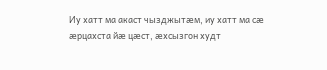Иу хатт ма акаст чызджытæм, иу хатт ма сæ æрцахста йæ цæст, æхсызгон худт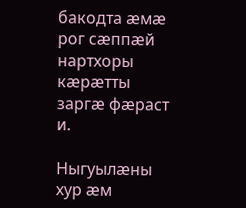бакодта æмæ рог сæппæй нартхоры кæрæтты заргæ фæраст и.

Ныгуылæны хур æм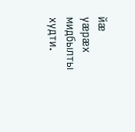йæ уæрæх мидбылты худти.